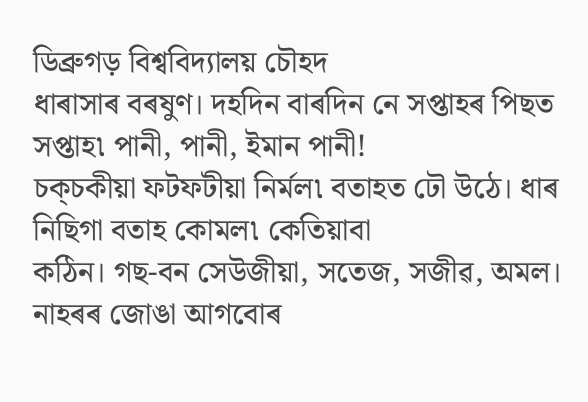ডিব্ৰুগড় বিশ্ববিদ্যালয় চৌহদ
ধাৰাসাৰ বৰষুণ। দহদিন বাৰদিন নে সপ্তাহৰ পিছত সপ্তাহ৷ পানী, পানী, ইমান পানী!
চক্চকীয়া ফটফটীয়া নিৰ্মল৷ বতাহত ঢৌ উঠে। ধাৰ নিছিগা বতাহ কোমল৷ কেতিয়াবা
কঠিন। গছ-বন সেউজীয়া, সতেজ, সজীৱ, অমল। নাহৰৰ জোঙা আগবোৰ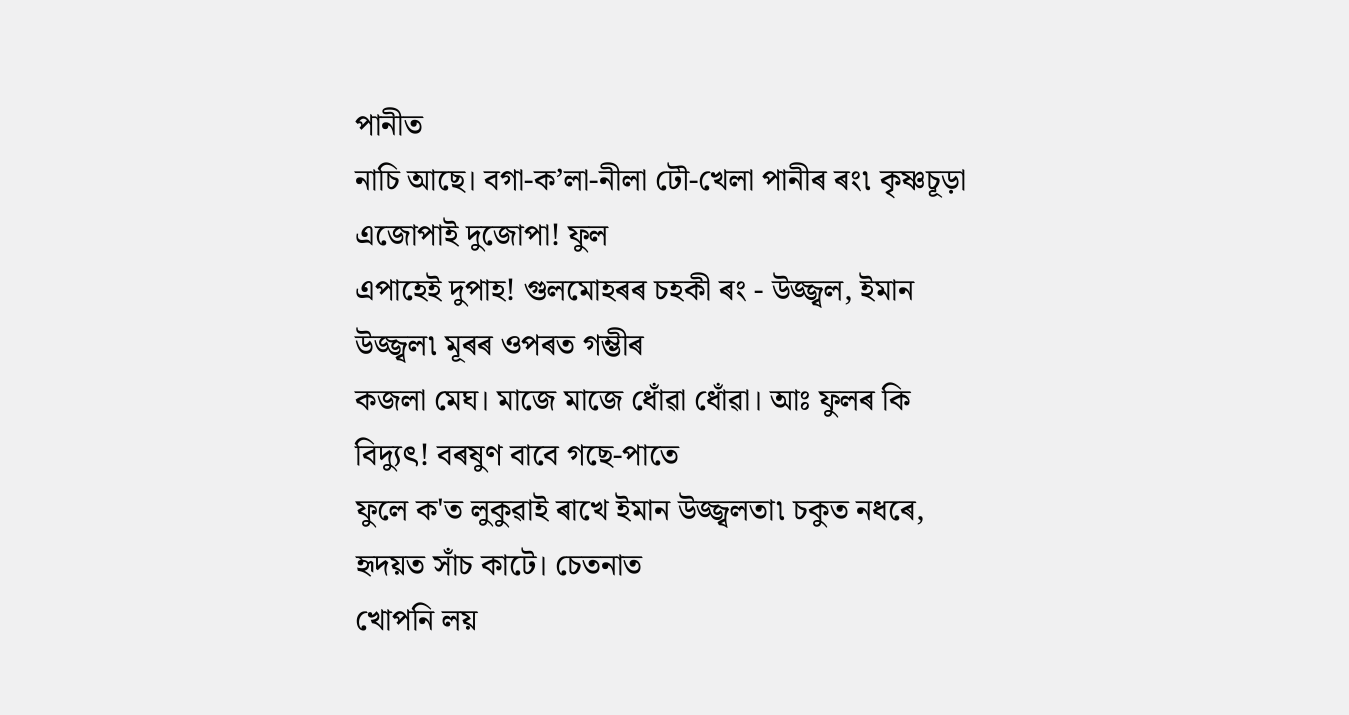পানীত
নাচি আছে। বগা-ক’লা-নীলা টৌ-খেলা পানীৰ ৰং৷ কৃষ্ণচূড়া এজোপাই দুজোপা! ফুল
এপাহেই দুপাহ! গুলমোহৰৰ চহকী ৰং - উজ্জ্বল, ইমান উজ্জ্বল৷ মূৰৰ ওপৰত গম্ভীৰ
কজলা মেঘ। মাজে মাজে ধোঁৱা ধোঁৱা। আঃ ফুলৰ কি বিদ্যুৎ! বৰষুণ বাবে গছে-পাতে
ফুলে ক'ত লুকুৱাই ৰাখে ইমান উজ্জ্বলতা৷ চকুত নধৰে, হৃদয়ত সাঁচ কাটে। চেতনাত
খোপনি লয়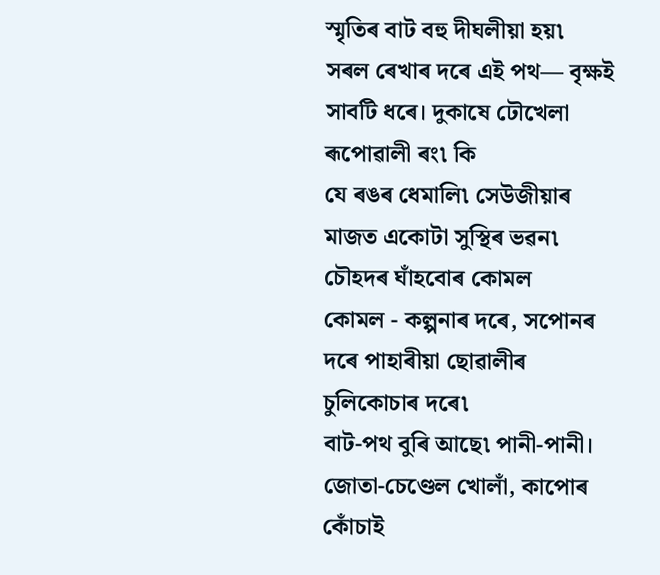স্মৃতিৰ বাট বহু দীঘলীয়া হয়৷
সৰল ৰেখাৰ দৰে এই পথ— বৃক্ষই সাবটি ধৰে। দুকাষে ঢৌখেলা ৰূপোৱালী ৰং৷ কি
যে ৰঙৰ ধেমালি৷ সেউজীয়াৰ মাজত একোটা সুস্থিৰ ভৱন৷ চৌহদৰ ঘাঁহবোৰ কোমল
কোমল - কল্পনাৰ দৰে, সপোনৰ দৰে পাহাৰীয়া ছোৱালীৰ চুলিকোচাৰ দৰে৷
বাট-পথ বুৰি আছে৷ পানী-পানী। জোতা-চেণ্ডেল খোলাঁ, কাপোৰ কোঁচাই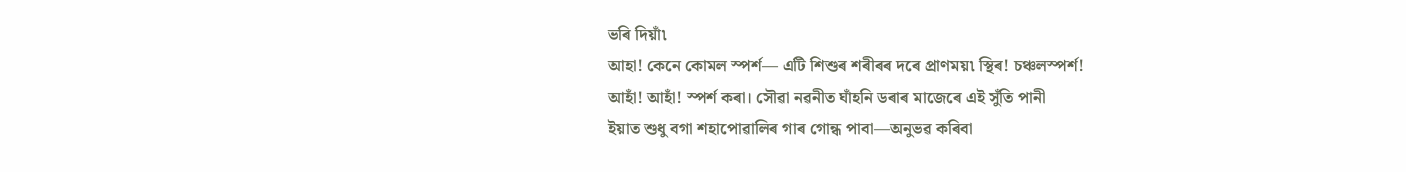ভৰি দিয়াঁ৷
আহা! কেনে কোমল স্পৰ্শ— এটি শিশুৰ শৰীৰৰ দৰে প্ৰাণময়৷ স্থিৰ! চঞ্চলস্পৰ্শ!
আহাঁ! আহাঁ! স্পৰ্শ কৰা। সৌৱা নৱনীত ঘাঁহনি ডৰাৰ মাজেৰে এই সুঁতি পানী
ইয়াত শুধু বগা শহাপোৱালিৰ গাৰ গোন্ধ পাবা—অনুভৱ কৰিবা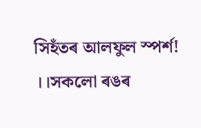সিহঁতৰ আলফুল স্পৰ্শ!
।।সকলো ৰঙৰ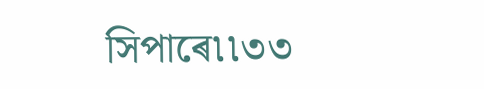সিপাৰে৷৷৩৩